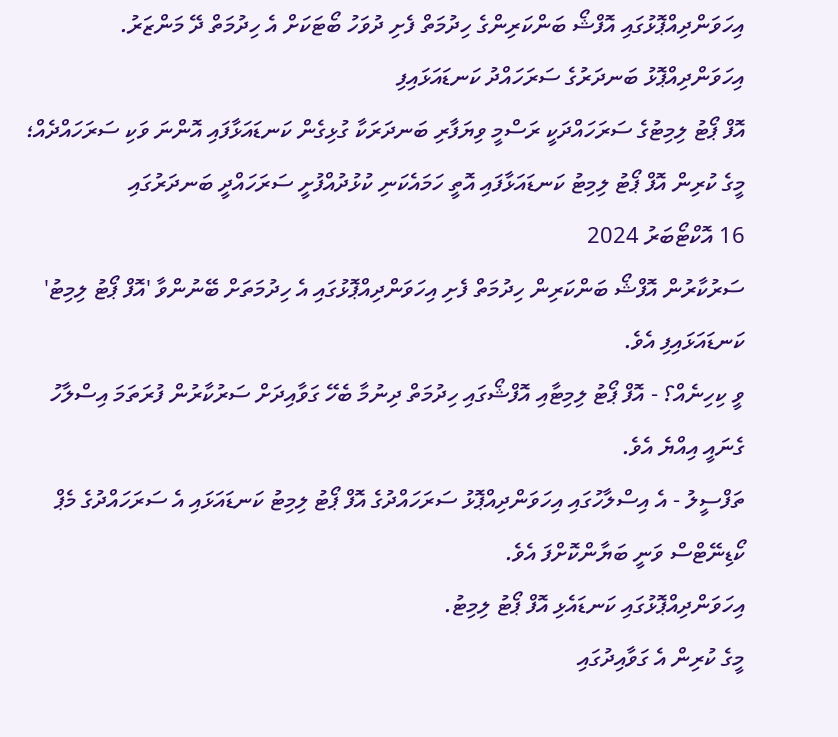އިހަވަންދިއްޕޮޅުގައި އޮފްޝޯ ބަންކަރިންގެ ހިދުމަތް ފެށި ދުވަހު ބޯޓަކަށް އެ ހިދުމަތް ދޭ މަންޒަރު.
އިހަވަންދިއްޕޮޅު ބަނދަރުގެ ސަރަހައްދު ކަނޑައަޅައިފި
އޮފް ޕޯޓު ލިމިޓުގެ ސަރަހައްދަކީ ރަސްމީ ވިޔަފާރި ބަނދަރަކާ ގުޅިގެން ކަނޑައަޅާފައި އޮންނަ ވަކި ސަރަހައްދެއް؛ މީގެ ކުރިން އޮފް ޕޯޓު ލިމިޓު ކަނޑައަޅާފައި އޮތީ ހަމައެކަނި ކުޅުދުއްފުށީ ސަރަހައްދީ ބަނދަރުގައި
16 އޮކްޓޯބަރު 2024
ސަރުކާރުން އޮފްޝޯ ބަންކަރިން ހިދުމަތް ފެށި އިހަވަންދިއްޕޮޅުގައި އެ ހިދުމަތަށް ބޭނުންވާ 'އޮފް ޕޯޓު ލިމިޓު' ކަނޑައަޅައިފި އެވެ.
ވީ ކިހިނެއް؟ - އޮފް ޕޯޓު ލިމިޓާއި އޮފްޝޯގައި ހިދުމަތް ދިނުމާ ބެހޭ ގަވާއިދަށް ސަރުކާރުން ފުރަތަމަ އިސްލާހު ގެނައީ އިއްޔެ އެވެ.
ތަފްސީލު - އެ އިސްލާހުގައި އިހަވަންދިއްޕޮޅު ސަރަހައްދުގެ އޮފް ޕޯޓު ލިމިޓު ކަނޑައަޅައި އެ ސަރަހައްދުގެ މެޕް ކޯޑިނޭޓްސް ވަނީ ބަޔާންކޮށްފަ އެވެ.
އިހަވަންދިއްޕޮޅުގައި ކަނޑައެޅި އޮފް ޕޯޓު ލިމިޓު.
މީގެ ކުރިން އެ ގަވާއިދުގައި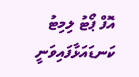އޮފް ޕޯޓު ލިމިޓު ކަނޑައަޅާފައިވަނީ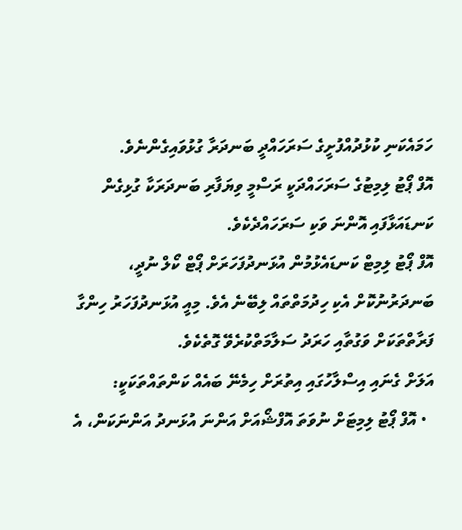ހަމައެކަނި ކުޅުދުއްފުށީގެ ސަރަހައްދީ ބަނދަރާ ގުޅުވައިގެންނެވެ.
އޮފް ޕޯޓު ލިމިޓުގެ ސަރަހައްދަކީ ރަސްމީ ވިޔަފާރި ބަނދަރަކާ ގުޅިގެން ކަނޑައަޅާފައި އޮންނަ ވަކި ސަރަހައްދެކެވެ.
އޮފް ޕޯޓު ލިމިޓް ކަނޑައެޅުމުން އުޅަނދުފަހަރަށް ޕޯޓް ކޯލް ނުދީ، ބަނދަރުނުކޮށް އެކި ހިދުމަތްތައް ލިބޭނެ އެވެ. މިއީ އުޅަނދުފަހަރު ހިންގާ ފަރާތްތަކަށް ވަގުތާއި ހަރަދު ސަލާމަތްކުރެވޭ ގޮތެކެވެ.
އަލަށް ގެނައި އިސްލާހުގައި އިތުރަށް ހިމެނޭ ބައެއް ކަންތައްތަކަކީ:
  • އޮފް ޕޯޓު ލިމިޓަށް ނުވަތަ އޮފްޝޯއަށް އަންނަ އުޅަނދު އަންނަކަން، އެ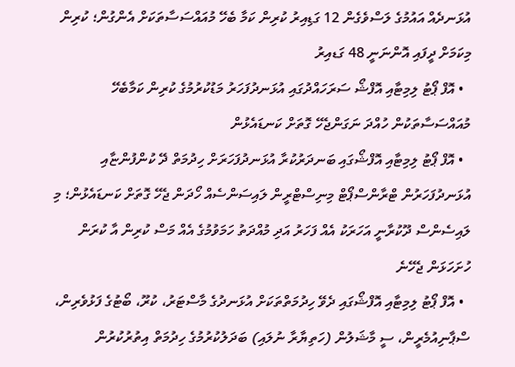އުޅަނދެއް އައުމުގެ ލަސްވެގެން 12 ގަޑިއިރު ކުރިން ކަމާ ބެހޭ މުއައްސަސާތަކަށް އެންގުން؛ ކުރިން މިކަމަށް ދީފައި އޮންނަނީ 48 ގަޑއިރު
  • އޮފް ޕޯޓު ލިމިޓާއި އޮފްޝޯ ސަރަހައްދުގައި އުޅަނދުފަހަރު މަޑުކުރުމުގެ ކުރިން ކަމާބެހޭ މުއައްސަސާތަކުން ހުއްދަ ނަގަންޖެހޭ ގޮތަށް ކަނޑައެޅުން
  • އޮފް ޕޯޓު ލިމިޓާއި އޮފްޝޯގައި ބަނދަރުކުރާ އުޅަނދުފަހަރަށް ހިދުމަތް ދޭ ކުންފުންޏާއި އުޅަނދުފަހަރުން ޓްރާންސްޕޯޓް މިނިސްޓްރީން ލައިސަންސެއް ހޯދަން ޖެހޭ ގޮތަށް ކަނޑައެޅުން؛ މި ލައިސެންސް ދޫކުރާނީ އަހަރަކު އެއް ފަހަރު އަދި މުއްދަތު ހަމަވުމުގެ އެއް މަސް ކުރިން އާ ކުރަން ހުށަހަޅަން ޖެހޭނެ
  • އޮފް ޕޯޓު ލިމިޓާއި އޮފްޝޯގައި ދެވޭ ހިދުމަތްތަކަށް އުޅަނދުގެ މާސްޓަރު، ކުރޫ، ބޯޓުގެ ފަޅުވެރިން، ސްޕާނިއުމެރީން، ސީ މާޝަލުން (ހަތިޔާރާ ނުލައި) ބަދަލުކުރުމުގެ ހިދުމަތް އިތުރުކުރުން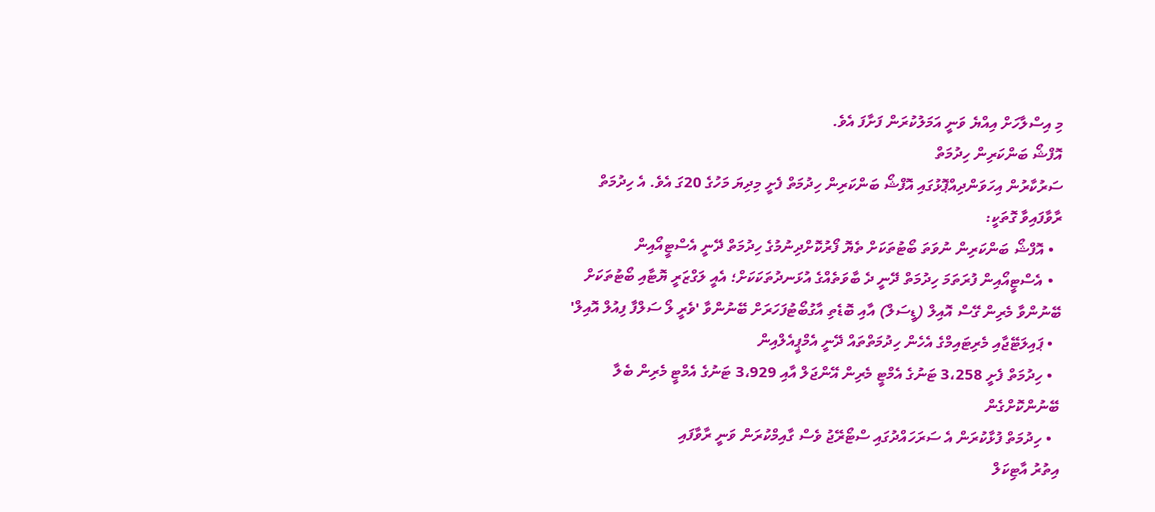މި އިސްލާހަށް އިއްޔެ ވަނީ އަމަލުކުރަން ފަށާފަ އެވެ.
އޮފްޝޯ ބަންކަރިން ހިދުމަތް
ސަރުކާރުން އިހަވަންދިއްޕޮޅުގައި އޮފްޝޯ ބަންކަރިން ހިދުމަތް ފެށީ މިދިޔަ މަހުގެ 20ގަ އެވެ. އެ ހިދުމަތް ރާވާފައިވާ ގޮތަކީ:
  • އޮފްޝޯ ބަންކަރިން ނުވަތަ ބޯޓުތަކަށް ތެޔޮ ފޯރުކޮށްދިނުމުގެ ހިދުމަތް ދޭނީ އެސްޓީއޯއިން
  • އެސްޓީއޯއިން ފުރަތަމަ ހިދުމަތް ދޭނީ ދެ ބާވަތެއްގެ އުޅަނދުތަކަކަށް؛ އެއީ ލަގްޒަރީ ޔޮޓާއި ބޯޓުތަކަށް ބޭނުންވާ މެރިން ގޭސް އޮއިލް (ޑީސަލް) އާއި ބޮޑެތި އާގުބޯޓުފަހަރަށް ބޭނުންވާ 'ވެރީ ލޯ ސަލްފާ ފިއުލް އޮއިލް'
  • ޕައިލަޓޭޖާއި މެރިޓައިމްގެ އެހެން ހިދުމަތްތައް ދޭނީ އެމްޕީއެލްއިން
  • ހިދުމަތް ފެށީ 3،258 ޓަނުގެ އެމްޓީ މެރިން އޭންޖަލް އާއި 3،929 ޓަނުގެ އެމްޓީ މެރިން ބެލާ ބޭނުންކޮށްގެން
  • ހިދުމަތް ފުޅާކުރަން އެ ސަރަހައްދުގައި ސްޓޯރޭޖު ވެސް ގާއިމްކުރަން ވަނީ ރާވާފައި
އިތުރު އާޓިކަލް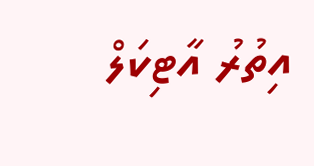އިތުރު އާޓިކަލް